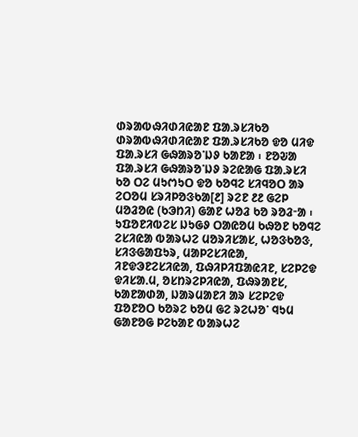ᱰᱨᱟᱵᱷᱤᱰᱤᱭᱟᱱ ᱯᱟᱹᱨᱥᱤᱠᱚ
ᱰᱨᱟᱵᱷᱤᱰᱤᱭᱟᱱ ᱯᱟᱹᱨᱥᱤᱠᱚ ᱫᱚ ᱢᱤᱫ ᱯᱟᱹᱨᱥᱤ ᱜᱷᱟᱨᱚᱸᱡᱽ ᱠᱟᱱᱟ ᱾ ᱱᱚᱶᱟ ᱯᱟᱹᱨᱥᱤ ᱜᱷᱟᱨᱚᱸᱡᱽ ᱨᱮᱭᱟᱜ ᱯᱟᱹᱨᱥᱤ ᱠᱚ ᱛᱮ ᱢᱩᱬᱩᱛ ᱫᱚ ᱠᱚᱧᱮ ᱥᱤᱧᱚᱛ ᱟᱨ ᱮᱛᱚᱢ ᱥᱨᱤᱞᱚᱝᱠᱟ[᱒] ᱨᱮᱱ ᱒᱒ ᱜᱮᱞ ᱢᱚᱲᱚᱭ (ᱠᱳᱴᱤ) ᱜᱟᱱ ᱦᱚᱲ ᱠᱚ ᱨᱚᱲᱼᱟ ᱾ ᱩᱯᱚᱱᱤᱵᱮᱥ ᱡᱩᱜᱽ ᱛᱟᱭᱚᱢ ᱠᱷᱚᱱ ᱠᱚᱧᱮ ᱮᱥᱤᱭᱟ ᱵᱟᱨᱦᱮ ᱢᱚᱨᱤᱥᱟᱥ, ᱦᱚᱝᱠᱚᱝ, ᱥᱤᱝᱜᱟᱯᱩᱨ, ᱢᱟᱞᱮᱥᱤᱭᱟ, ᱤᱱᱫᱳᱱᱮᱥᱤᱭᱟ, ᱯᱷᱤᱞᱤᱯᱟᱭᱤᱱ, ᱥᱮᱞᱮᱫ ᱫᱤᱥᱟᱹᱢ, ᱚᱥᱴᱨᱮᱞᱤᱭᱟ, ᱯᱷᱨᱟᱱᱥ, ᱠᱟᱱᱟᱰᱟ, ᱡᱟᱨᱢᱟᱱᱤ ᱟᱨ ᱥᱮᱞᱮᱫ ᱯᱚᱱᱚᱛ ᱠᱚᱨᱮ ᱠᱚᱢ ᱜᱮ ᱨᱮᱦᱚᱸ ᱧᱩᱢ ᱜᱟᱱᱚᱜ ᱞᱮᱠᱟᱱ ᱵᱟᱨᱦᱮ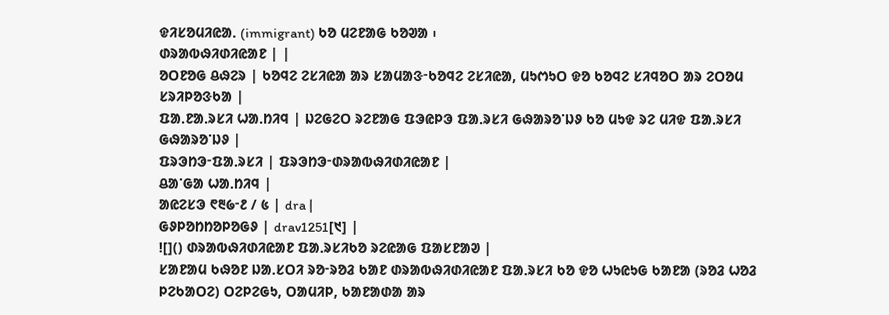ᱫᱤᱥᱚᱢᱤᱭᱟᱹ (immigrant) ᱠᱚ ᱢᱮᱱᱟᱜ ᱠᱚᱣᱟ ᱾
ᱰᱨᱟᱵᱷᱤᱰᱤᱭᱟᱱ | |
ᱚᱛᱱᱚᱜ ᱪᱷᱮᱨ | ᱠᱚᱧᱮ ᱮᱥᱤᱭᱟ ᱟᱨ ᱥᱟᱢᱟᱝᱼᱠᱚᱧᱮ ᱮᱥᱤᱭᱟ, ᱢᱩᱬᱩᱛ ᱫᱚ ᱠᱚᱧᱮ ᱥᱤᱧᱚᱛ ᱟᱨ ᱮᱛᱚᱢ ᱥᱨᱤᱞᱚᱝᱠᱟ |
ᱯᱟᱹᱱᱟᱹᱨᱥᱤ ᱦᱟᱹᱴᱤᱧ | ᱡᱮᱜᱮᱛ ᱨᱮᱱᱟᱜ ᱯᱳᱭᱞᱳ ᱯᱟᱹᱨᱥᱤ ᱜᱷᱟᱨᱚᱸᱡᱽ ᱠᱚ ᱢᱩᱫ ᱨᱮ ᱢᱤᱫ ᱯᱟᱹᱨᱥᱤ ᱜᱷᱟᱨᱚᱸᱡᱽ |
ᱯᱨᱳᱴᱳᱼᱯᱟᱹᱨᱥᱤ | ᱯᱨᱳᱴᱳᱼᱰᱨᱟᱵᱷᱤᱰᱤᱭᱟᱱ |
ᱪᱟᱸᱜᱟ ᱦᱟᱹᱴᱤᱧ |
ᱟᱭᱮᱥᱳ ᱖᱓᱙ᱼ᱒ / ᱕ | dra |
ᱜᱽᱞᱚᱴᱴᱚᱞᱚᱜᱽ | drav1251[᱑] |
![]() ᱰᱨᱟᱵᱷᱤᱰᱤᱭᱟᱱ ᱯᱟᱹᱨᱥᱤᱠᱚ ᱨᱮᱭᱟᱜ ᱯᱟᱥᱱᱟᱣ |
ᱥᱟᱱᱟᱢ ᱠᱷᱚᱱ ᱡᱟᱹᱥᱛᱤ ᱨᱚᱼᱨᱚᱲ ᱠᱟᱱ ᱰᱨᱟᱵᱷᱤᱰᱤᱭᱟᱱ ᱯᱟᱹᱨᱥᱤ ᱠᱚ ᱫᱚ ᱦᱩᱭᱩᱜ ᱠᱟᱱᱟ (ᱨᱚᱲ ᱦᱚᱲ ᱞᱮᱠᱟᱛᱮ) ᱛᱮᱞᱮᱜᱩ, ᱛᱟᱢᱤᱞ, ᱠᱟᱱᱟᱰᱟ ᱟᱨ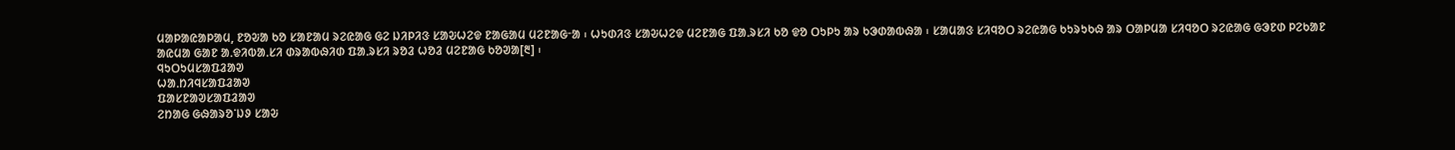ᱢᱟᱞᱟᱭᱟᱞᱟᱢ, ᱱᱚᱶᱟ ᱠᱚ ᱥᱟᱱᱟᱢ ᱨᱮᱭᱟᱜ ᱜᱮ ᱡᱤᱞᱤᱝ ᱥᱟᱶᱦᱮᱫ ᱱᱟᱜᱟᱢ ᱢᱮᱱᱟᱜᱼᱟ ᱾ ᱦᱩᱰᱤᱝ ᱥᱟᱶᱦᱮᱫ ᱢᱮᱱᱟᱜ ᱯᱟᱹᱨᱥᱤ ᱠᱚ ᱫᱚ ᱛᱩᱞᱩ ᱟᱨ ᱠᱳᱰᱟᱵᱷᱟ ᱾ ᱥᱟᱢᱟᱝ ᱥᱤᱧᱚᱛ ᱨᱮᱭᱟᱜ ᱠᱩᱨᱩᱠᱷ ᱟᱨ ᱛᱟᱞᱢᱟ ᱥᱤᱧᱚᱛ ᱨᱮᱭᱟᱜ ᱜᱳᱱᱰ ᱞᱮᱠᱟᱱ ᱟᱭᱢᱟ ᱜᱟᱱ ᱟᱹᱫᱤᱵᱟᱹᱥᱤ ᱰᱨᱟᱵᱷᱤᱰ ᱯᱟᱹᱨᱥᱤ ᱨᱚᱲ ᱦᱚᱲ ᱢᱮᱱᱟᱜ ᱠᱚᱣᱟ[᱓] ᱾
ᱧᱩᱛᱩᱢᱥᱟᱯᱲᱟᱣ
ᱦᱟᱹᱴᱤᱧᱥᱟᱯᱲᱟᱣ
ᱯᱟᱥᱱᱟᱣᱥᱟᱯᱲᱟᱣ
ᱮᱴᱟᱜ ᱜᱷᱟᱨᱚᱸᱡᱽ ᱥᱟᱶ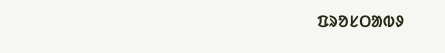ᱯᱨᱚᱥᱛᱟᱵᱽ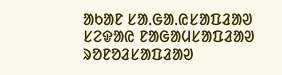ᱟᱠᱟᱱ ᱥᱟᱹᱜᱟᱹᱭᱥᱟᱯᱲᱟᱣ
ᱥᱮᱫᱟᱭ ᱱᱟᱜᱟᱢᱥᱟᱯᱲᱟᱣ
ᱨᱚᱱᱚᱲᱥᱟᱯᱲᱟᱣ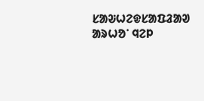ᱥᱟᱶᱦᱮᱫᱥᱟᱯᱲᱟᱣ
ᱟᱨᱦᱚᱸ ᱧᱮᱞ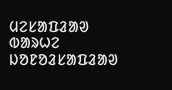ᱢᱮᱥᱟᱯᱲᱟᱣ
ᱵᱟᱨᱦᱮ ᱡᱚᱱᱚᱲᱥᱟᱯᱲᱟᱣ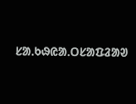ᱥᱟᱹᱠᱷᱭᱟᱹᱛᱥᱟᱯᱲᱟᱣ